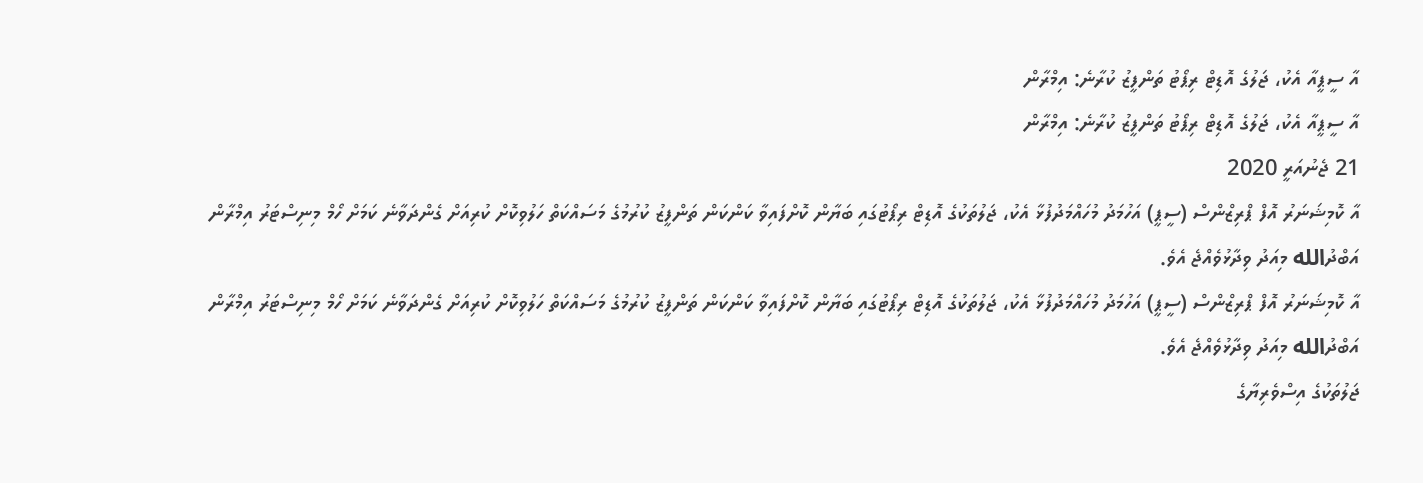އާ ސީޕީއާ އެކު، ޖަލުގެ އޮޑިޓް ރިޕޯޓު ތަންފީޒު ކުރާނެ: އިމްރާން
އާ ސީޕީއާ އެކު، ޖަލުގެ އޮޑިޓް ރިޕޯޓު ތަންފީޒު ކުރާނެ: އިމްރާން
21 ޖެނުއަރީ 2020
އާ ކޮމިޝަނަރު އޮފް ޕްރިޒްންސް (ސީޕީ) އަހުމަދު މުހައްމަދުފުޅާ އެކު، ޖަލުތަކުގެ އޮޑިޓް ރިޕޯޓުގައި ބަޔާން ކޮށްފައިވާ ކަންކަން ތަންފީޒު ކުރުމުގެ މަސައްކަތް ހަލުވިކޮށް ކުރިއަށް ގެންދަވާނެ ކަމަށް ހޯމް މިނިސްޓަރު އިމްރާން އަބްދުالله މިއަދު ވިދާޅުވެއްޖެ އެވެ.
އާ ކޮމިޝަނަރު އޮފް ޕްރިޒްންސް (ސީޕީ) އަހުމަދު މުހައްމަދުފުޅާ އެކު، ޖަލުތަކުގެ އޮޑިޓް ރިޕޯޓުގައި ބަޔާން ކޮށްފައިވާ ކަންކަން ތަންފީޒު ކުރުމުގެ މަސައްކަތް ހަލުވިކޮށް ކުރިއަށް ގެންދަވާނެ ކަމަށް ހޯމް މިނިސްޓަރު އިމްރާން އަބްދުالله މިއަދު ވިދާޅުވެއްޖެ އެވެ.
ޖަލުތަކުގެ އިސްވެރިޔާގެ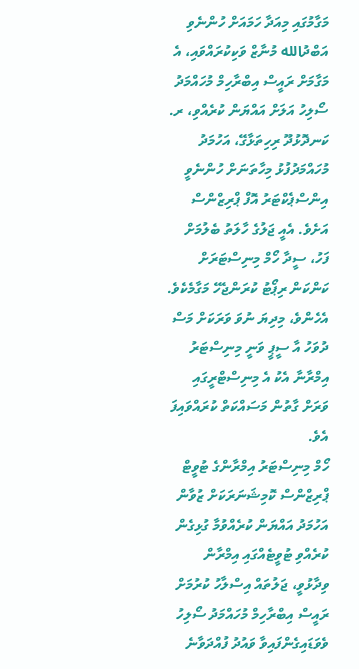މަގާމުގައި މިއަދާ ހަމައަށް ހުންނެވި އަބްދުالله މުނާޒް ވަކިކުރައްވައި، އެ މަގާމަށް ރައީސް އިބްރާހިމް މުހައްމަދު ސޯލިހު އަލަށް އައްޔަން ކުރެއްވި، ރ. ކަނދޮޅުދޫ ރިހިތަޅާގޭ، އަހުމަދު މުހައްމަދުފުޅު މިހާތަނަށް ހުންނެވީ އިންސްޕެކްޓަރު އޮފް ޕްރިޒްންސް އަށެވެ. އެއީ ޖަލުގެ ހާލަތު ބެލުމަށް ފަހު، ސީދާ ހޯމް މިނިސްޓަރަށް ކަންކަން ރިޕޯޓު ކުރަންޖެހޭ މަގާމެކެވެ. އެހެންވެ، މިދިޔަ ނުވަ ވަރަކަށް މަސް ދުވަހު އާ ސީޕީ ވަނީ މިނިސްޓަރު އިމްރާނާ އެކު އެ މިނިސްޓްރީގައި ވަރަށް ގާތުން މަސައްކަތް ކުރައްވައިފަ އެވެ.
ހޯމް މިނިސްޓަރު އިމްރާންގެ ޓުވީޓް
ޕްރިޒްންސް ކޮމިޝަނަރަކަށް ޒުވާން އަހުމަދު އައްޔަން ކުރެއްވުމާ ގުޅިގެން ކުރެއްވި ޓުވީޓެއްގައި އިމްރާން ވިދާޅުވީ، ޖަލުތައް އިސްލާހު ކުރުމަށް ރައީސް އިބްރާހިމް މުހައްމަދު ސޯލިހު ވެވަޑައިގެންފައިވާ ވައުދު ފުއްދަވާނެ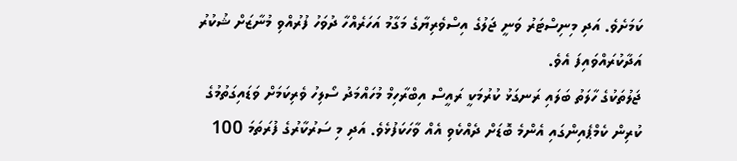ކަމަށެވެ. އަދި މިނިސްޓަރު ވަނީ ޖަލުގެ އިސްވެރިޔާގެ މަގާމު އަހަރެއްހާ ދުވަހު ފުރުއްވި މުނާޒަށް ޝުކުރު އަދާކުރައްވައިފަ އެވެ.
ޖަލުތަކުގެ ހާލަތު ބަލައި ރަނގަޅު ކުރުމަކީ ރައީސް އިބްރާހިމް މުހައްމަދު ސޯލިހު ވެރިކަމަށް ވަޑައިގަތުމުގެ ކުރިން ކެމްޕެއިންގައި އެންމެ ބޮޑަށް ދެއްކެވި އެއް ވާހަކަފުޅެވެ. އަދި މި ސަރުކާރުގެ ފުރަތަމަ 100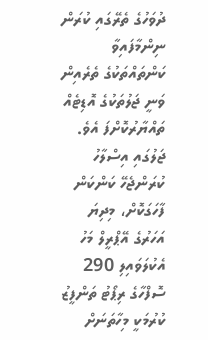ދުވަހުގެ ތެރޭގައި ކުރަން ނިންމާފައިވާ ކަންތައްތަކުގެ ތެރެއިން ވަނީ ޖަލުތަކުގެ އޮޑިޓެއް ތައްޔާރުކޮށްފަ އެވެ.
ޖަލުގައި އިސްލާހު ކުރަންޖެހޭ ކަންކަން ފާހަގަކޮށް، މިދިޔަ އަހަރުގެ އޭޕްރީލް މަހު އެކުލަވައިލި 290 ސޮފްހާގެ ރިޕޯޓު ތަންފީޒު ކުރުމަކީ މިހާތަނަށް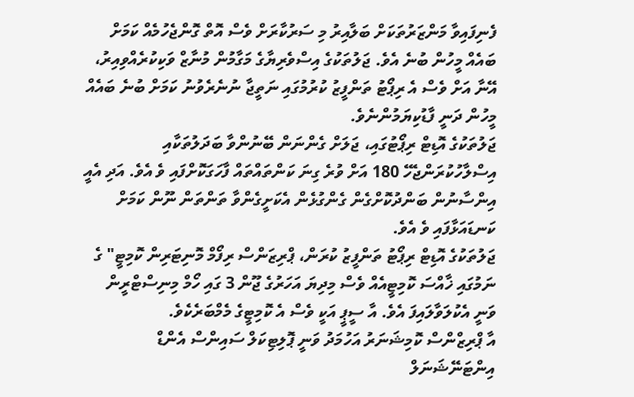ފެނިފައިވާ މަންޒަރުތަކަށް ބަލާއިރު މި ސަރުކާރަށް ވެސް އޮތް ގޮންޖެހުމެއް ކަމަށް ބައެއް މީހުން ބުނެ އެވެ. ޖަލުތަކުގެ އިސްވެރިޔާގެ މަގާމުން މުނާޒް ވަކިކުރެއްވިއިރު، އޭނާ އަށް ވެސް އެ ރިޕޯޓު ތަންފީޒު ކުރުމުގައި ނަތީޖާ ނުނެރެވުނު ކަމަށް ބުނެ ބައެއް މީހުން ދަނީ ފާޑުކިޔަމުންނެވެ.
ޖަލުތަކުގެ އޮޑިޓް ރިޕޯޓުގައި، ޖަލަށް ގެންނަން ބޭނުންވާ ބަދަލުތަކާއި އިސްލާހުކުރަންޖެހޭ 180 އަށް ވުރެ ގިނަ ކަންތައްތައް ފާހަގަކޮށްފައި ވެ އެވެ. އަދި އެއީ އިންސާނުން ބަންދުކޮށްގެން ގެންގުޅެން އެކަށީގެންވާ ތަންތަން ނޫން ކަމަށް ކަނޑައަޅާފައި ވެ އެވެ.
ޖަލުތަކުގެ އޮޑިޓް ރިޕޯޓު ތަންފީޒު ކުރަން، ޕްރިޒަންސް ރިފޯމް މޮނިޓަރިން ކޮމިޓީ" ގެ ނަމުގައި ޚާއްސަ ކޮމިޓީއެއް ވެސް މިދިޔަ އަހަރުގެ ޖޫން 3 ގައި ހޯމް މިނިސްޓްރީން ވަނީ އެކުލަވާލައިފަ އެވެ. އާ ސީޕީ އަކީ ވެސް އެ ކޮމިޓީގެ މެމްބަރެކެވެ.
އާ ޕްރިޒްންސް ކޮމިޝަނަރު އަހުމަދު ވަނީ ޕޮލިޓިކަލް ސައިންސް އެންޑް އިންޓަނޭޝަނަލް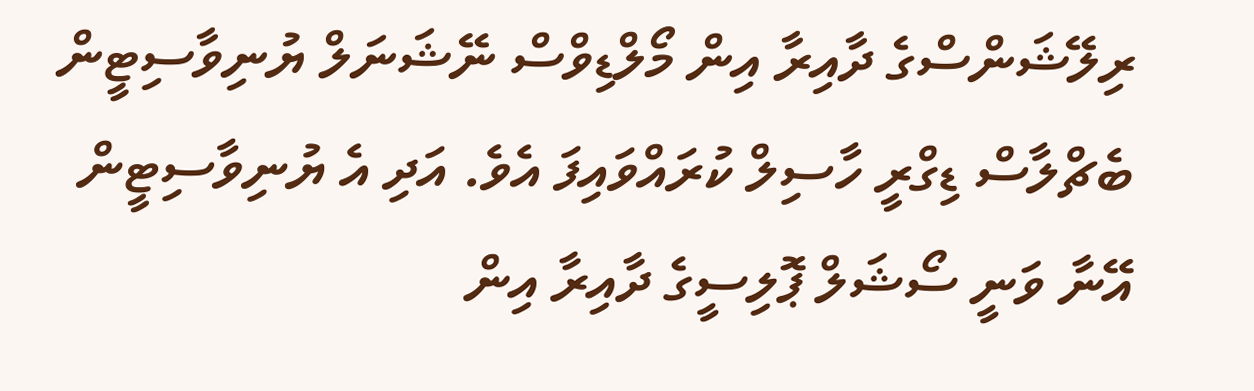ރިލޭޝަންސްގެ ދާއިރާ އިން މޯލްޑިވްސް ނޭޝަނަލް ޔުނިވާސިޓީން ބެޗްލާސް ޑިގްރީ ހާސިލް ކުރައްވައިފަ އެވެ. އަދި އެ ޔުނިވާސިޓީން އޭނާ ވަނީ ސޯޝަލް ޕޮލިސީގެ ދާއިރާ އިން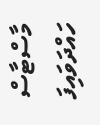މާސްޓާސް ހައްދަވައިފަ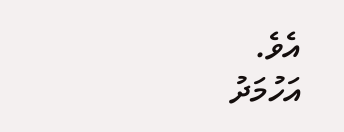އެވެ.
އަހުމަދު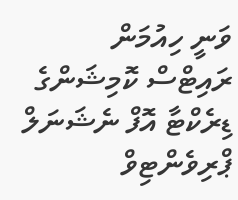ވަނީ ހިއުމަން ރައިޓްސް ކޮމިޝަންގެ ޑިރެކްޓާ އޮފް ނެޝަނަލް ޕްރިވެންޓިވް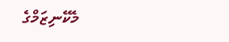މެކޭނިޒަމްގެ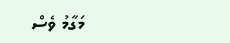މަގާމު ވެސް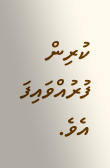ކުރިން ފުރުއްވައިފަ އެވެ.